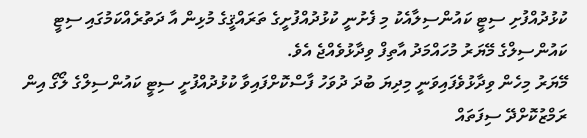ކުޅުދުއްފުށި ސިޓީ ކައުންސިލާއެކު މި ފެށުނީ ކުޅުދުއްފުށީގެ ތަރައްޤީގެ މުޅިން އާ ދަތުރެއްކަމުގައި ސިޓީ ކައުންސިލްގެ މޭޔަރު މުހައްމަދު އާތިފް ވިދާޅުވެއްޖެ އެވެ.
މޭޔަރު މިހެން ވިދާޅުވެފައިވަނީ މިދިޔަ ބުދަ ދުވަހު ފާސްކޮށްފައިވާ ކުޅުދުއްފުށީ ސިޓީ ކައުންސިލްގެ ލޯގޯ އިން ރަމްޒުކޮށްދޭ ސިފަތައް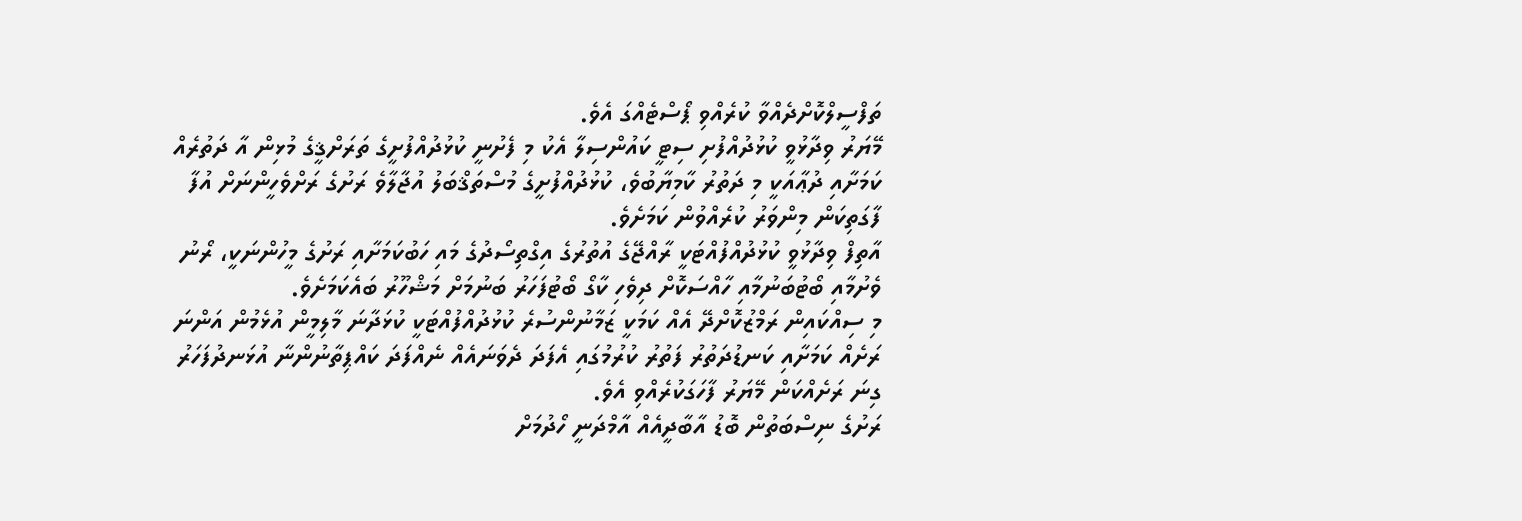ތަފްސީލްކޮށްދެއްވާ ކުރެއްވި ޕޯސްޓެއްގަ އެވެ.
މޭޔަރު ވިދާޅުވީ ކުޅުދުއްފުށި ސިޓީ ކައުންސިލާ އެކު މި ފެށުނީ ކުޅުދުއްފުށީގެ ތަރަށްޤީގެ މުޅިން އާ ދަތުރެއް ކަމަށާއި ދުޢާއަކީ މި ދަތުރު ކާމިޔާބުވެ، ކުޅުދުއްފުށީގެ މުސްތަޤްބަލު އުޖާލާވެ ރަށުގެ ރަށްވެހީންނަށް އުފާ ފާގަތިކަން މިންވަރު ކުރެއްވުން ކަމަށެވެ.
އާތިފް ވިދާޅުވީ ކުޅުދުއްފުއްޓަކީ ރާއްޖޭގެ އުތުރުގެ އިގްތިސޯދުގެ މައި ހަބުކަމަށާއި ރަށުގެ މީހުންނަކީ، ރޯނު ވެށުމާއި ބޯޓުބަނުމާއި ހާއްސަކޮށް ދިވެހި ކާގޯ ބޯޓުފަހަރު ބަނުމަށް މަޝްހޫރު ބައެކަމަށެވެ.
މި ސިއްކައިން ރަމްޒުކޮށްދޭ އެއް ކަމަކީ ޒަމާނުންސުރެ ކުޅުދުއްފުއްޓަކީ ކުޅަދާނަ މާލިމީން އުޅެމުން އަންނަ ރަށެއް ކަމަށާއި ކަނޑުދަތުރު ފަތުރު ކުރުމުގައި އެފަދަ ދެވަނައެއް ނެއްފަދަ ކައްޕިތާނުންނާ އުޅަނދުފަހަރު ގިނަ ރަށެއްކަން މޭޔަރު ފާހަގަކުރެއްވި އެވެ.
ރަށުގެ ނިސްބަތުން ބޮޑު އާބާދީއެއް އާމްދަނީ ހޯދުމަށް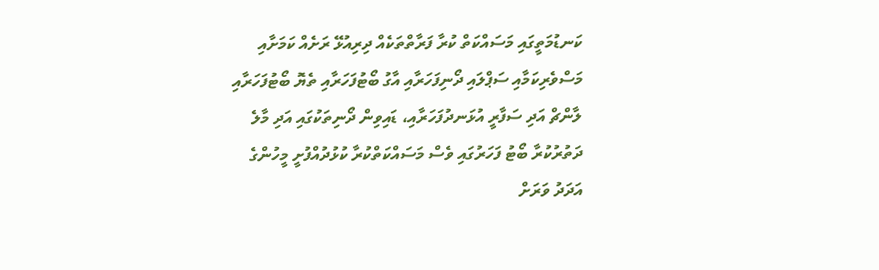ކަނޑުމަތީގައި މަސައްކަތް ކުރާ ފަރާތްތަކެއް ދިރިއުޅޭ ރަށެއް ކަމަށާއި މަސްވެރިކަމާއި ސަޕްލައި ދޯނިފަހަރާއި އާގު ބޯޓުފަހަރާއި ތެޔޮ ބޯޓުފަހަރާއި ލާންޗް އަދި ސަފާރީ އުޅަނދުފަހަރާއި، ޑައިވިން ދޯނިތަކުގައި އަދި މާލެ ދަތުރުކުރާ ބޯޓު ފަހަރުގައި ވެސް މަސައްކަތްކުރާ ކުޅުދުއްފުށީ މީހުންގެ އަދަދު ވަރަށް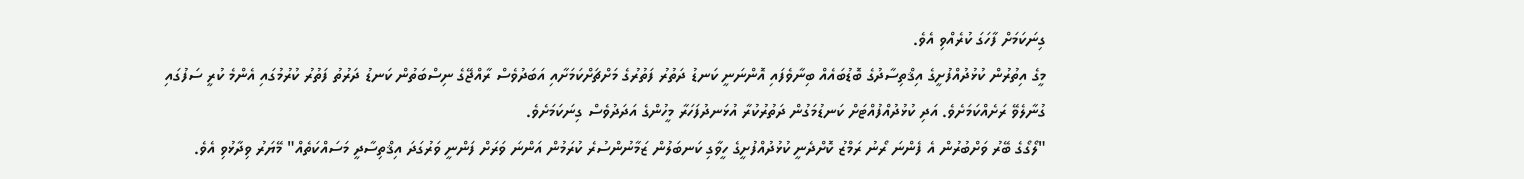ގިނަކަމަށް ފާހަގަ ކުރެއްވި އެވެ.
މީގެ އިތުރުން ކުޅުދުއްފުށީގެ އިޤްތިސާދުގެ ބޮޑުބައެއް ބިނާވެފައި އޮންނަނީ ކަނޑު ދަތުރު ފަތުރުގެ މަށްޗަށްކަމަށާއި އަބަދުވެސް ރާއްޖޭގެ ނިސްބަތުން ކަނޑު ދަރުތު ފަތުރު ކުރުމުގައި އެންމެ ކުރީ ސަފުގައި ގުނާލެވޭ ރަށެއްކަމަށެވެ. އަދި ކުޅުދުއްފުއްޓަށް ކަނޑުމަގުން ދަތުރުކުރާ އުޅަނދުފަހަރާ މީހުންގެ އަދަދުވެސް ގިނަކަމަށެވެ.
"ލޯގޯގެ ބޭރު ވަށްބުރުން އެ ފެންނަ ރޯނު ރަމްޒު ކޮށްދެނީ ކުޅުދުއްފުށީގެ ހީވާގި ކަނބަލުން ޒަމާނުންސުރެ ކުރަމުން އަންނަ ވަރަށް ފަންނީ ވަރުގަދަ އިޤްތިސާދީ މަސައްކަތެއް" މޭޔަރު ވިދާޅުވި އެވެ.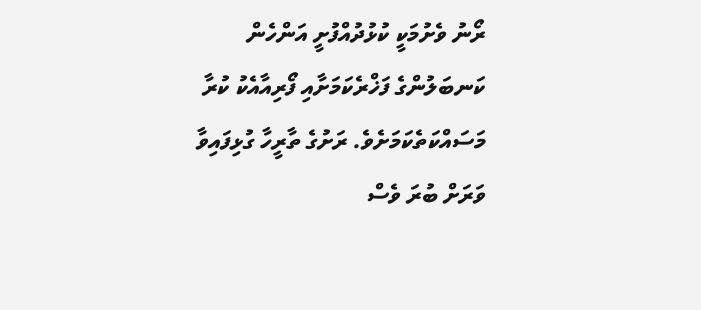ރޯނު ވެށުމަކީ ކުޅުދުއްފުށީ އަންހެން ކަނބަލުންގެ ފަޚްރެކަމަށާއި ފޯރިއާއެކު ކުރާ މަސައްކަތެކަމަށެވެ. ރަށުގެ ތާރީހާ ގުޅިފައިވާ ވަރަށް ބުރަ ވެސް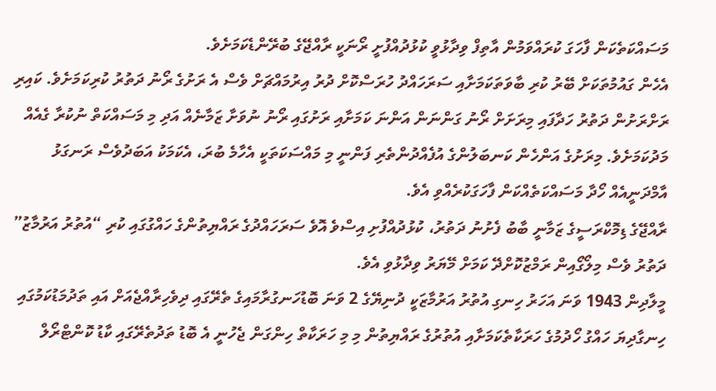މަސައްކަތެކަން ފާހަގަ ކުރައްވަމުން އާތިފް ވިދާޅުވީ ކުޅުދުއްފުށީ ރޯނަކީ ރާއްޖޭގެ ބުރޭންޑެކަމަށެވެ.
އެހެން ގައުމުތަކަށް ބޭރު ކުރި ބާވަތަކަމަށާއި ސަރަހައްދު ހުރަސްކޮށް ދުރު އިރުމައްޗަށް ވެސް އެ ރަށުގެ ރޯނު ދަތުރު ކުރިކަމަށެވެ. ކައިރި ރަށްރަށުން ދަތުރު ހަދާފައި މިރަށަށް ރޯނު ގަންނަން އަންނަ ކަމަށާއި ރަށުގައި ރޯނު ނުވަށާ ޒަމާނެއް އަދި މި މަސައްކަތް ނުކުރާ ގެއެއް މަދުކަމަށެވެ. މިރަށުގެ އަންހެން ކަނބަލުންގެ އުފެއްދުންތެރި ފަންނީ މި މައްސަކަތަކީ އެހާމެ ބުރަ، އެކަމަކު އަބަދުވެސް ރަނގަޅު އާމްދަނީއެއް ހޯދާ މަސައްކަތެއްކަން ފާހަގަކުރެއްވި އެވެ.
ރާއްޖޭގެ ޑިމޮކްރަސީގެ ޒަމާނީ ބާބު ފެށުނު ދަތުރު، ކުޅުދުއްފުށި އިސްވެ އޮވެ ސަރަހައްދުގެ ރައްޔިތުންގެ ހައްގުގައި ކުރި “އުތުރު އަރުމާޒު” ދަތުރު ވެސް މިލޯގޯއިން ރަމްޒުކޮށްދޭ ކަމަށް މޭޔަރު ވިދާޅުވި އެވެ.
މީލާދިން 1943 ވަނަ އަހަރު ހިނގި އުތުރު އަރުމާޒަކީ ދުނިޔޭގެ 2 ވަނަ ބޮޑުހަނގުރާމައިގެ ތެރޭގައި ދިވެހިރާއްޖެއަށް އައި ތަދުމަޑުކަމުގައި ހިނގާދިޔަ ހައްގު ހޯދުމުގެ ހަރަކާތެކަމަށާއި އުތުރުގެ ރައްޔިތުން މި މި ހަރަކާތް ހިންގަން ޖެހުނީ އެ ބޮޑު ތަދުތެރޭގައި ކާޑު ކޮންޓްރޯލް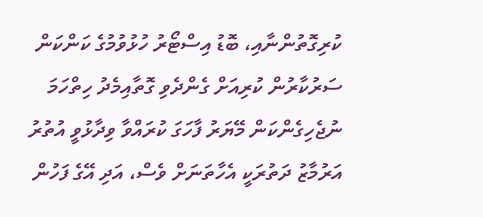ކުރިގޮތުންނާއި، ބޮޑު އިސްޓޯރު ހުޅުވުމުގެ ކަންކަން ސަރުކާރުން ކުރިއަށް ގެންދެވި ގޮތާއިމެދު ހިތްހަމަ ނުޖެހިގެންކަން މޭޔަރު ފާހަގަ ކުރައްވާ ވިދާޅުވީ އުތުރު އަރުމާޒު ދަތުރަކީ އެހާތަނަށް ވެސް، އަދި އޭގެ ފަހުން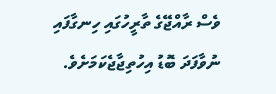ވެސް ރާއްޖޭގެ ތާރީހުގައި ހިނގާފައި ނުވާފަދަ ބޮޑު އިހުތިޖާޖެކަމަށެވެ.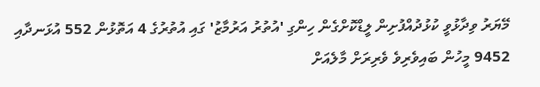މޭޔަރު ވިދާޅުވީ ކުޅުދުއްފުށިން ލީޑްކޮށްގެން ހިންގި 'އުތުރު އަރުމާޒު' ގައި އުތުރުގެ 4 އަތޮޅުން 552 އުޅަނދާއި 9452 މީހުން ބައިވެރިވެ ވެރިރަށް މާލެއަށް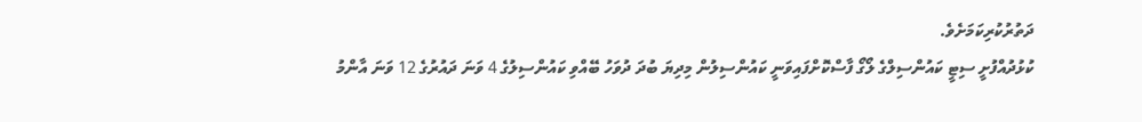ދަތުރުކުރިކަމަށެވެ.
ކުޅުދުއްފުށީ ސިޓީ ކައުންސިލްގެ ލޯގޯ ފާސްކޮށްފައިވަނީ ކައުންސިލުން މިދިޔަ ބުދަ ދުވަހު ބޭއްވި ކައުންސިލުގެ 4 ވަނަ ދައުރުގެ 12 ވަނަ އާންމު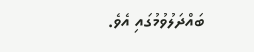ބައްދަލުވުމުގައި އެވެ.